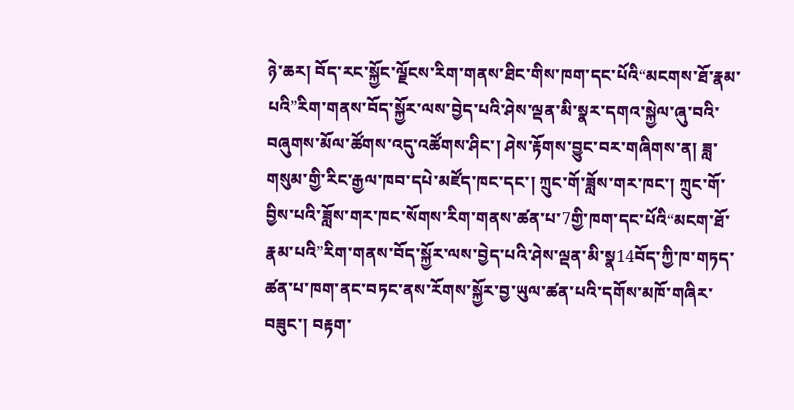ཉེ་ཆར། བོད་རང་སྐྱོང་ལྗོངས་རིག་གནས་ཐིང་གིས་ཁག་དང་པོའི“མངགས་ཐོ་རྣམ་པའི”རིག་གནས་བོད་སྐྱོར་ལས་བྱེད་པའི་ཤེས་ལྡན་མི་སྣར་དགའ་སྐྱེལ་ཞུ་བའི་བཞུགས་མོལ་ཚོགས་འདུ་འཚོགས་ཤིང་། ཤེས་རྟོགས་བྱུང་བར་གཞིགས་ན། ཟླ་གསུམ་གྱི་རིང་རྒྱལ་ཁབ་དཔེ་མཛོད་ཁང་དང་། ཀྲུང་གོ་ཟློས་གར་ཁང་། ཀྲུང་གོ་བྱིས་པའི་ཟློས་གར་ཁང་སོགས་རིག་གནས་ཚན་པ་7གྱི་ཁག་དང་པོའི“མངག་ཐོ་རྣམ་པའི”རིག་གནས་བོད་སྐྱོར་ལས་བྱེད་པའི་ཤེས་ལྡན་མི་སྣ14བོད་ཀྱི་ཁ་གཏད་ཚན་པ་ཁག་ནང་བཏང་ནས་རོགས་སྐྱོར་བྱ་ཡུལ་ཚན་པའི་དགོས་མཁོ་གཞིར་བཟུང་། བརྟག་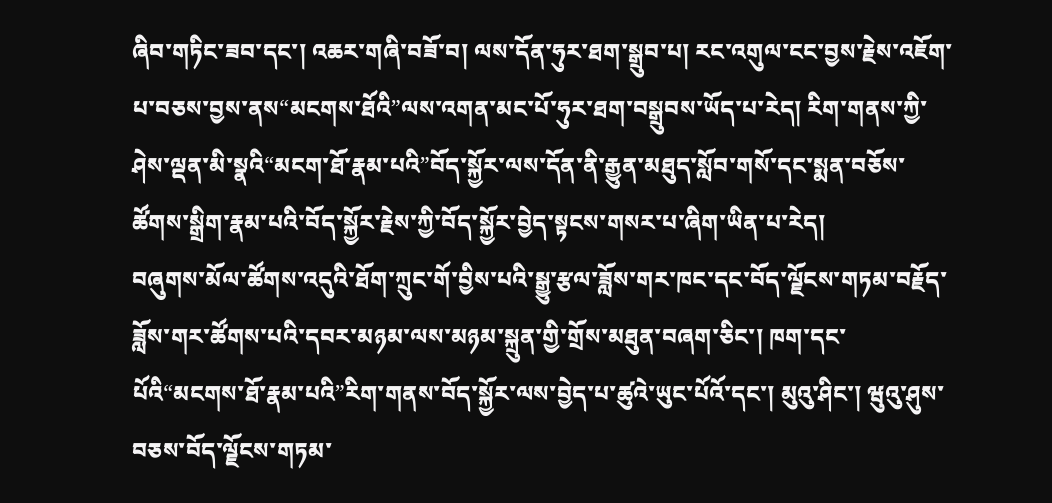ཞིབ་གཏིང་ཟབ་དང་། འཆར་གཞི་བཟོ་བ། ལས་དོན་ཧུར་ཐག་སྒྲུབ་པ། རང་འགུལ་ངང་བྱས་རྗེས་འཇོག་པ་བཅས་བྱས་ནས“མངགས་ཐོའི”ལས་འགན་མང་པོ་ཧུར་ཐག་བསྒྲུབས་ཡོད་པ་རེད། རིག་གནས་ཀྱི་ཤེས་ལྡན་མི་སྣའི“མངག་ཐོ་རྣམ་པའི”བོད་སྐྱོར་ལས་དོན་ནི་རྒྱུན་མཐུད་སློབ་གསོ་དང་སྨན་བཅོས་ཚོགས་སྒྲིག་རྣམ་པའི་བོད་སྐྱོར་རྗེས་ཀྱི་བོད་སྐྱོར་བྱེད་སྟངས་གསར་པ་ཞིག་ཡིན་པ་རེད།
བཞུགས་མོལ་ཚོགས་འདུའི་ཐོག་ཀྲུང་གོ་བྱིས་པའི་སྒྱུ་རྩལ་ཟློས་གར་ཁང་དང་བོད་ལྗོངས་གཏམ་བརྗོད་ཟློས་གར་ཚོགས་པའི་དབར་མཉམ་ལས་མཉམ་སྐྲུན་གྱི་གྲོས་མཐུན་བཞག་ཅིང་། ཁག་དང་པོའི“མངགས་ཐོ་རྣམ་པའི”རིག་གནས་བོད་སྐྱོར་ལས་བྱེད་པ་ཚུའེ་ཡུང་པོའོ་དང་། མུའུ་ཤིང་། ཝུའུ་ཤུས་བཅས་བོད་ལྗོངས་གཏམ་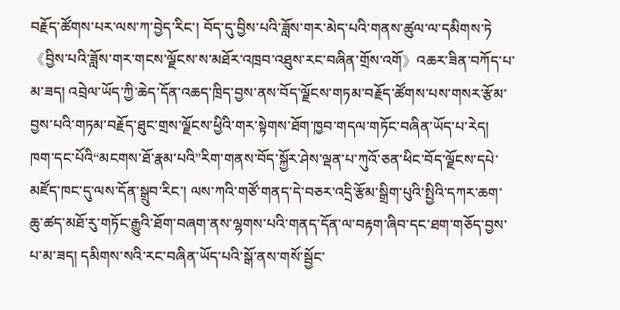བརྗོད་ཚོགས་པར་ལས་ཀ་བྱེད་རིང་། བོད་དུ་བྱིས་པའི་ཟློས་གར་མེད་པའི་གནས་ཚུལ་ལ་དམིགས་ཏེ《བྱིས་པའི་ཟློས་གར་གངས་ལྗོངས་ས་མཐོར་འཁྲབ་འཐུས་རང་བཞིན་གྲོས་འགོ》འཆར་ཟིན་བཀོད་པ་མ་ཟད། འབྲེལ་ཡོད་ཀྱི་ཆེད་དོན་འཆད་ཁྲིད་བྱས་ནས་བོད་ལྗོངས་གཏམ་བརྗོད་ཚོགས་པས་གསར་རྩོམ་བྱས་པའི་གཏམ་བརྗོད་ཐུང་གྲས་ལྗོངས་ཕྱིའི་གར་སྟེགས་ཐོག་ཁྱབ་གདལ་གཏོང་བཞིན་ཡོད་པ་རེད། ཁག་དང་པོའི“མངགས་ཐོ་རྣམ་པའི”རིག་གནས་བོད་སྐྱོར་ཤེས་ལྡན་པ་ཀུའོ་ཅན་ཕིང་བོད་ལྗོངས་དཔེ་མཛོད་ཁང་དུ་ལས་དོན་སྒྲུབ་རིང་། ལས་ཀའི་གཙོ་གནད་དེ་བཅར་འདྲི་རྩོམ་སྒྲིག་པུའི་སྤྱིའི་དཀར་ཆག་ཆུ་ཚད་མཐོ་རུ་གཏོང་རྒྱུའི་ཐོག་བཞག་ནས་ལྷགས་པའི་གནད་དོན་ལ་བརྟག་ཞིབ་དང་ཐག་གཅོད་བྱས་པ་མ་ཟད། དམིགས་སའི་རང་བཞིན་ཡོད་པའི་སྒོ་ནས་གསོ་སྦྱོང་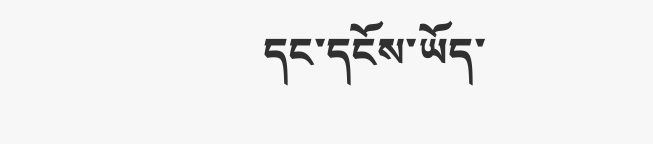དང་དངོས་ཡོད་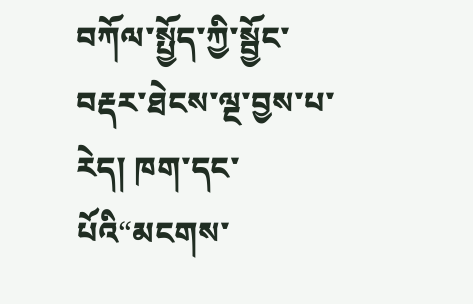བཀོལ་སྤྱོད་ཀྱི་སྦྱོང་བརྡར་ཐེངས་ལྔ་བྱས་པ་རེད། ཁག་དང་པོའི“མངགས་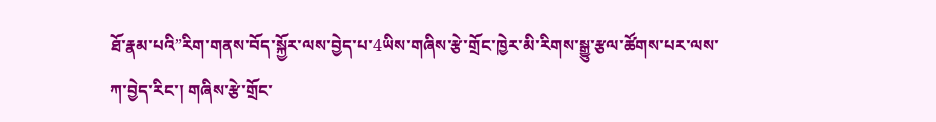ཐོ་རྣམ་པའི”རིག་གནས་བོད་སྐྱོར་ལས་བྱེད་པ་4ཡིས་གཞིས་རྩེ་གྲོང་ཁྱེར་མི་རིགས་སྒྱུ་རྩལ་ཚོགས་པར་ལས་ཀ་བྱེད་རིང་། གཞིས་རྩེ་གྲོང་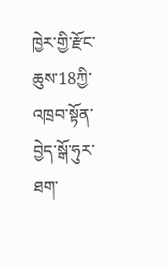ཁྱེར་གྱི་རྫོང་ཆུས་18ཀྱི་འཁྲབ་སྟོན་བྱེད་སྒོ་ཧུར་ཐག་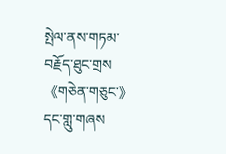སྤེལ་ནས་གཏམ་བརྗོད་ཐུང་གྲས《གཅེན་གཅུང་》དང་གླུ་གཞས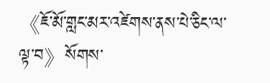《ཇོ་མོ་གླང་མར་འཛེགས་ནས་པེ་ཅིང་ལ་ལྟ་བ》སོགས་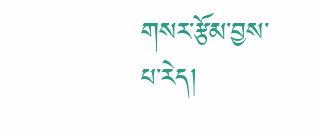གསར་རྩོམ་བྱས་པ་རེད།